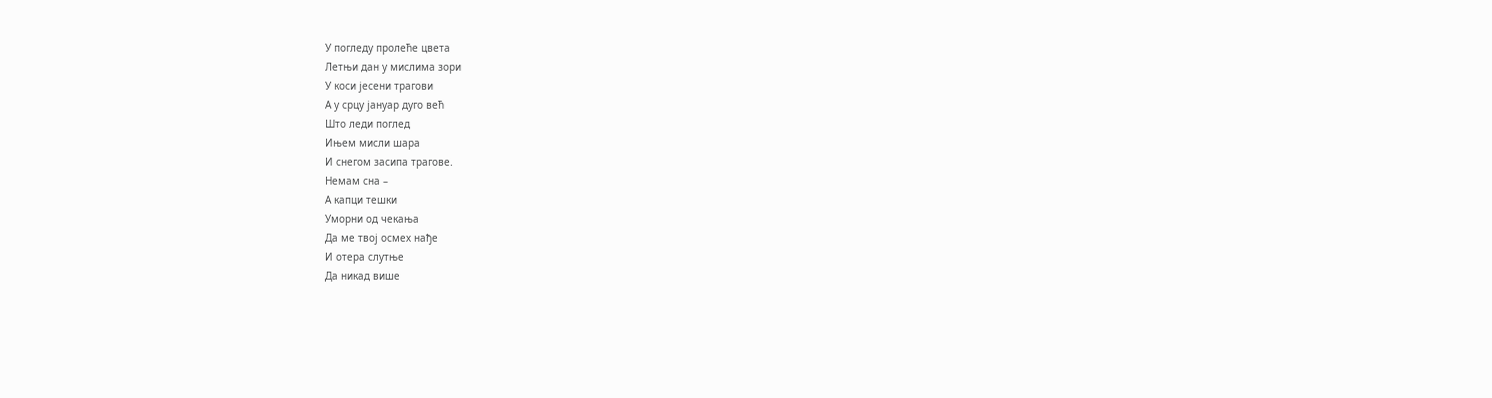У погледу пролеће цвета
Летњи дан у мислима зори
У коси јесени трагови
А у срцу јануар дуго већ
Што леди поглед
Ињем мисли шара
И снегом засипа трагове.
Немам сна –
А капци тешки
Уморни од чекања
Да ме твој осмех нађе
И отера слутње
Да никад више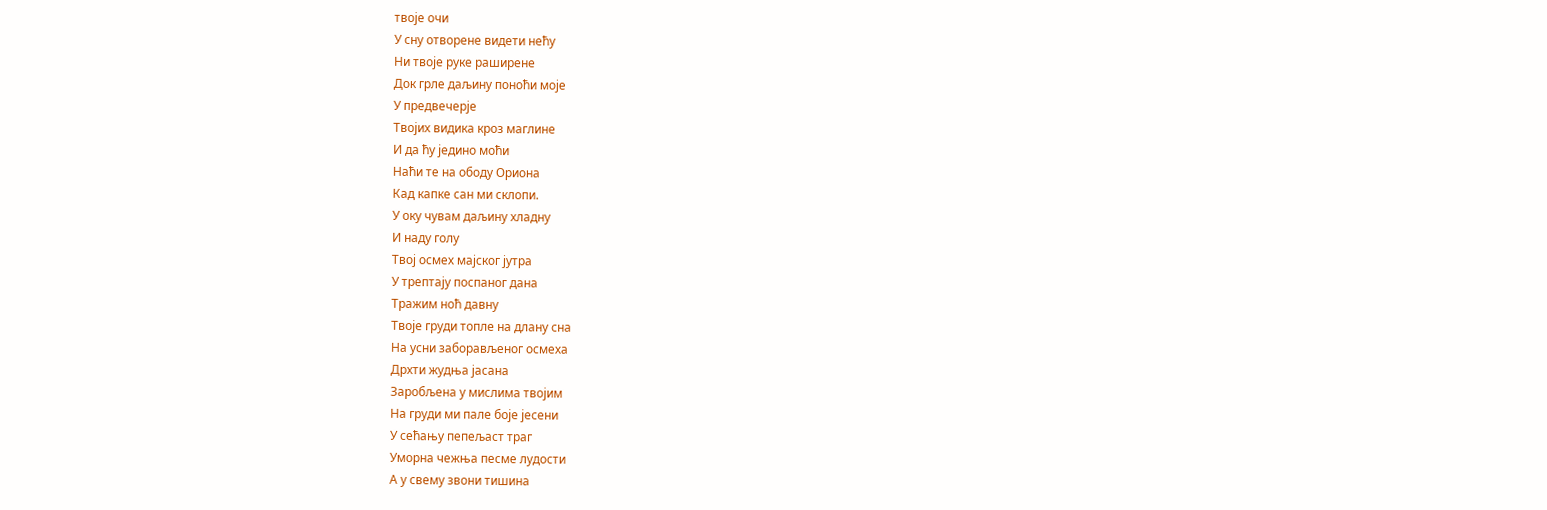твоје очи
У сну отворене видети нећу
Ни твоје руке раширене
Док грле даљину поноћи моје
У предвечерје
Твојих видика кроз маглине
И да ћу једино моћи
Наћи те на ободу Ориона
Кад капке сан ми склопи.
У оку чувам даљину хладну
И наду голу
Твој осмех мајског јутра
У трептају поспаног дана
Тражим ноћ давну
Твоје груди топле на длану сна
На усни заборављеног осмеха
Дрхти жудња јасана
Заробљена у мислима твојим
На груди ми пале боје јесени
У сећању пепељаст траг
Уморна чежња песме лудости
А у свему звони тишина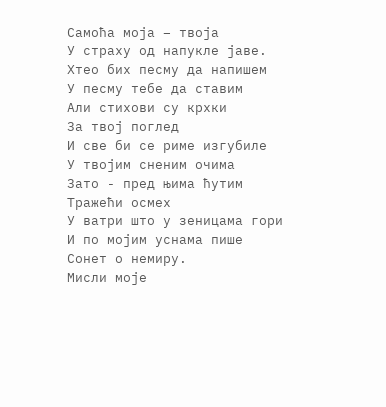Самоћа моја – твоја
У страху од напукле јаве.
Хтео бих песму да напишем
У песму тебе да ставим
Али стихови су крхки
За твој поглед
И све би се риме изгубиле
У твојим сненим очима
Зато - пред њима ћутим
Тражећи осмех
У ватри што у зеницама гори
И по мојим уснама пише
Сонет о немиру.
Мисли моје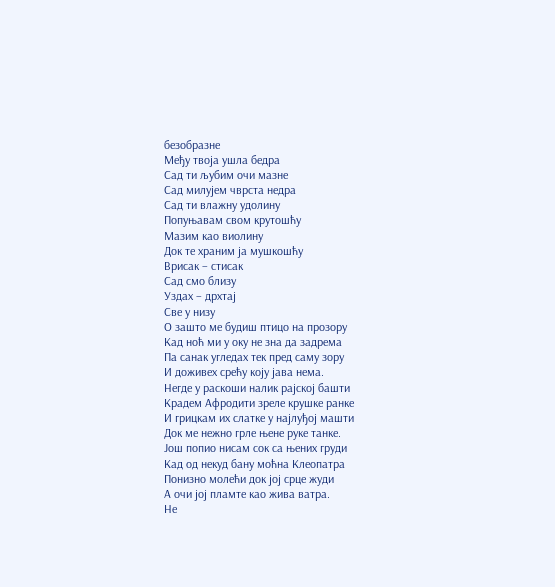безобразне
Међу твоја ушла бедра
Сад ти љубим очи мазне
Сад милујем чврста недра
Сад ти влажну удолину
Попуњавам свом крутошћу
Мазим као виолину
Док те храним ја мушкошћу
Врисак – стисак
Сад смо близу
Уздах – дрхтај
Све у низу
О зашто ме будиш птицо на прозору
Кад ноћ ми у оку не зна да задрема
Па санак угледах тек пред саму зору
И доживех срећу коју јава нема.
Негде у раскоши налик рајској башти
Крадем Афродити зреле крушке ранке
И грицкам их слатке у најлуђој машти
Док ме нежно грле њене руке танке.
Још попио нисам сок са њених груди
Кад од некуд бану моћна Клеопатра
Понизно молећи док јој срце жуди
А очи јој пламте као жива ватра.
Не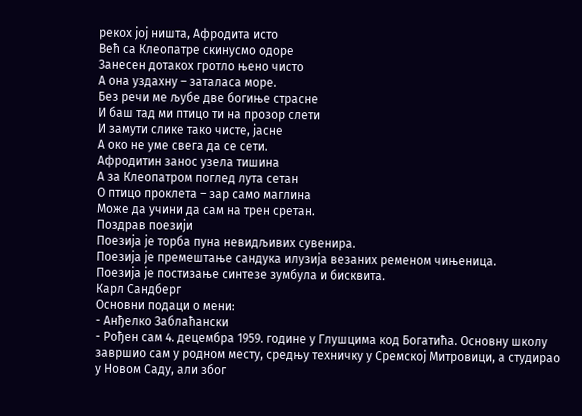рекох јој ништа, Афродита исто
Већ са Клеопатре скинусмо одоре
Занесен дотакох гротло њено чисто
А она уздахну – заталаса море.
Без речи ме љубе две богиње страсне
И баш тад ми птицо ти на прозор слети
И замути слике тако чисте, јасне
А око не уме свега да се сети.
Афродитин занос узела тишина
А за Клеопатром поглед лута сетан
О птицо проклета – зар само маглина
Може да учини да сам на трен сретан.
Поздрав поезији
Поезија је торба пуна невидљивих сувенира.
Поезија је премештање сандука илузија везаних ременом чињеница.
Поезија је постизање синтезе зумбула и бисквита.
Карл Сандберг
Основни подаци о мени:
- Анђелко Заблаћански
- Рођен сам 4. децембра 1959. године у Глушцима код Богатића. Основну школу завршио сам у родном месту, средњу техничку у Сремској Митровици, а студирао у Новом Саду, али због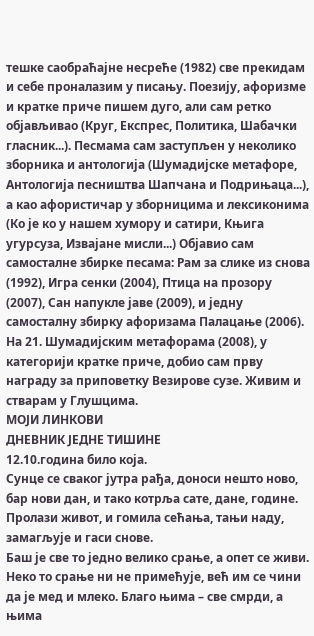тешке саобраћајне несреће (1982) све прекидам и себе проналазим у писању. Поезију, афоризме и кратке приче пишем дуго, али сам ретко објављивао (Круг, Експрес, Политика, Шабачки гласник...). Песмама сам заступљен у неколико зборника и антологија (Шумадијске метафоре, Антологија песништва Шапчана и Подрињаца...), а као афористичар у зборницима и лексиконима (Ко је ко у нашем хумору и сатири, Књига угурсуза, Извајане мисли...) Објавио сам самосталне збирке песама: Рам за слике из снова (1992), Игра сенки (2004), Птица на прозору (2007), Сан напукле јаве (2009), и једну самосталну збирку афоризама Палацање (2006). На 21. Шумадијским метафорама (2008), у категорији кратке приче, добио сам прву награду за приповетку Везирове сузе. Живим и стварам у Глушцима.
МОЈИ ЛИНКОВИ
ДНЕВНИК ЈЕДНЕ ТИШИНЕ
12.10.година било која.
Сунце се сваког јутра рађа, доноси нешто ново, бар нови дан, и тако котрља сате, дане, године. Пролази живот, и гомила сећања, тањи наду, замагљује и гаси снове.
Баш је све то једно велико срање, а опет се живи. Неко то срање ни не примећује, већ им се чини да је мед и млеко. Благо њима – све смрди, а њима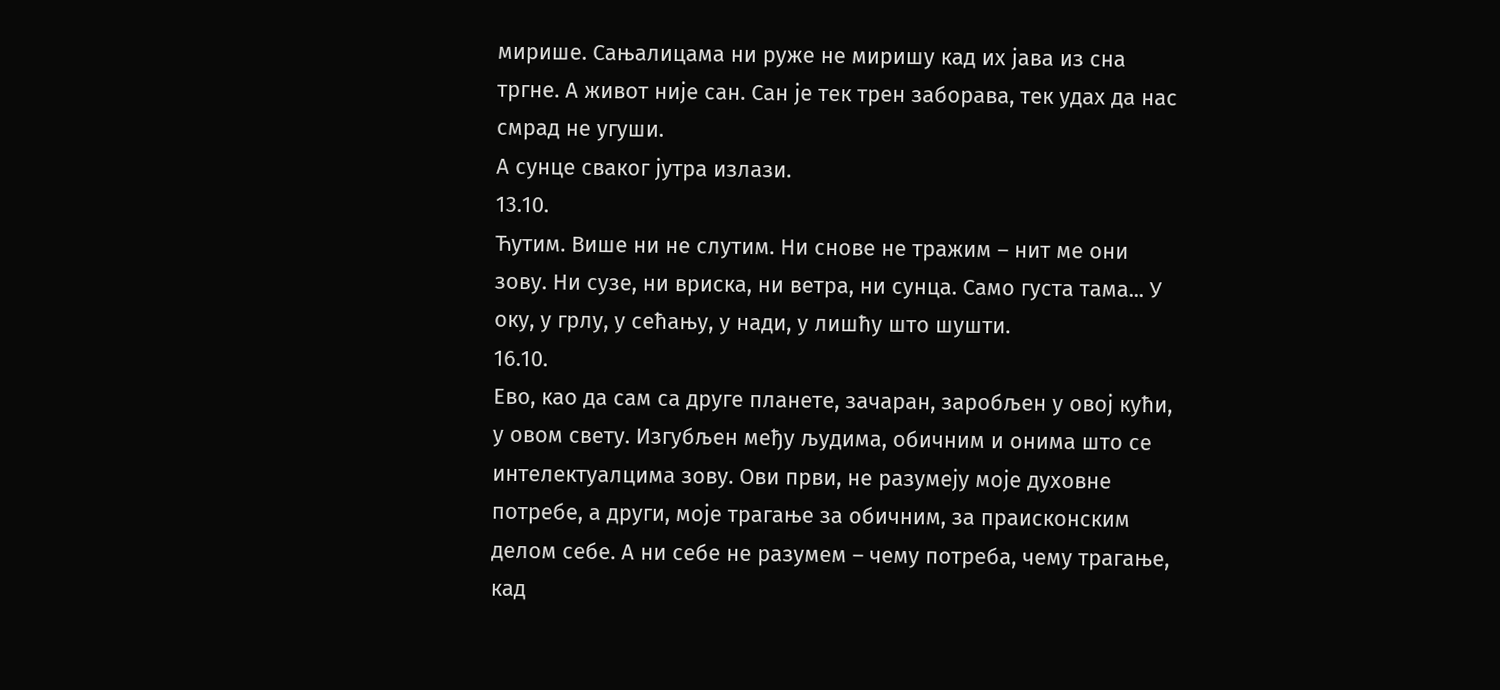мирише. Сањалицама ни руже не миришу кад их јава из сна тргне. А живот није сан. Сан је тек трен заборава, тек удах да нас смрад не угуши.
А сунце сваког јутра излази.
13.10.
Ћутим. Више ни не слутим. Ни снове не тражим – нит ме они зову. Ни сузе, ни вриска, ни ветра, ни сунца. Само густа тама... У оку, у грлу, у сећању, у нади, у лишћу што шушти.
16.10.
Ево, као да сам са друге планете, зачаран, заробљен у овој кући, у овом свету. Изгубљен међу људима, обичним и онима што се интелектуалцима зову. Ови први, не разумеју моје духовне потребе, а други, моје трагање за обичним, за праисконским делом себе. А ни себе не разумем – чему потреба, чему трагање, кад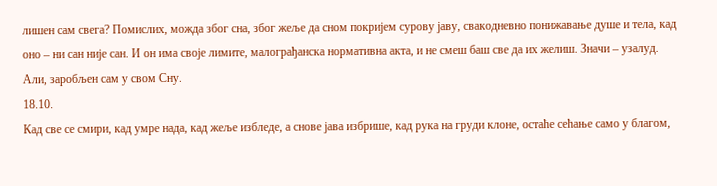лишен сам свега? Помислих, можда због сна, због жеље да сном покријем сурову јаву, свакодневно понижавање душе и тела, кад оно – ни сан није сан. И он има своје лимите, малограђанска нормативна акта, и не смеш баш све да их желиш. Значи – узалуд.
Али, заробљен сам у свом Сну.
18.10.
Кад све се смири, кад умре нада, кад жеље избледе, а снове јава избрише, кад рука на груди клоне, остаће сећање само у благом,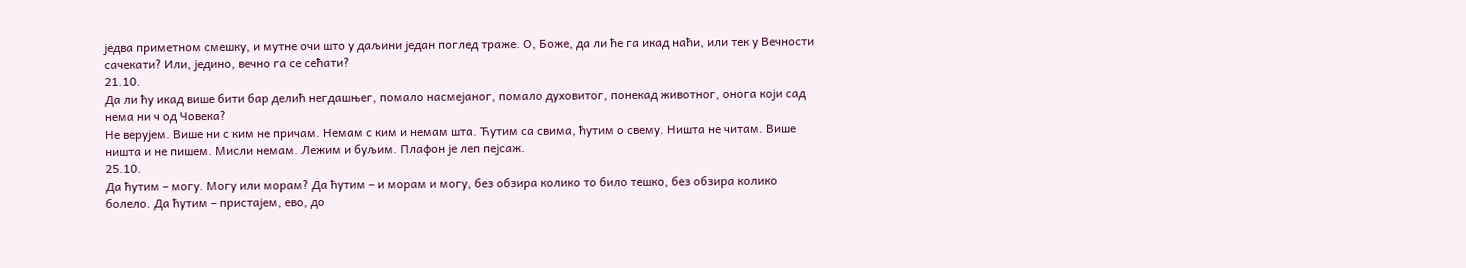једва приметном смешку, и мутне очи што у даљини један поглед траже. О, Боже, да ли ће га икад наћи, или тек у Вечности сачекати? Или, једино, вечно га се сећати?
21.10.
Да ли ћу икад више бити бар делић негдашњег, помало насмејаног, помало духовитог, понекад животног, онога који сад нема ни ч од Човека?
Не верујем. Више ни с ким не причам. Немам с ким и немам шта. Ћутим са свима, ћутим о свему. Ништа не читам. Више ништа и не пишем. Мисли немам. Лежим и буљим. Плафон је леп пејсаж.
25.10.
Да ћутим – могу. Могу или морам? Да ћутим – и морам и могу, без обзира колико то било тешко, без обзира колико болело. Да ћутим – пристајем, ево, до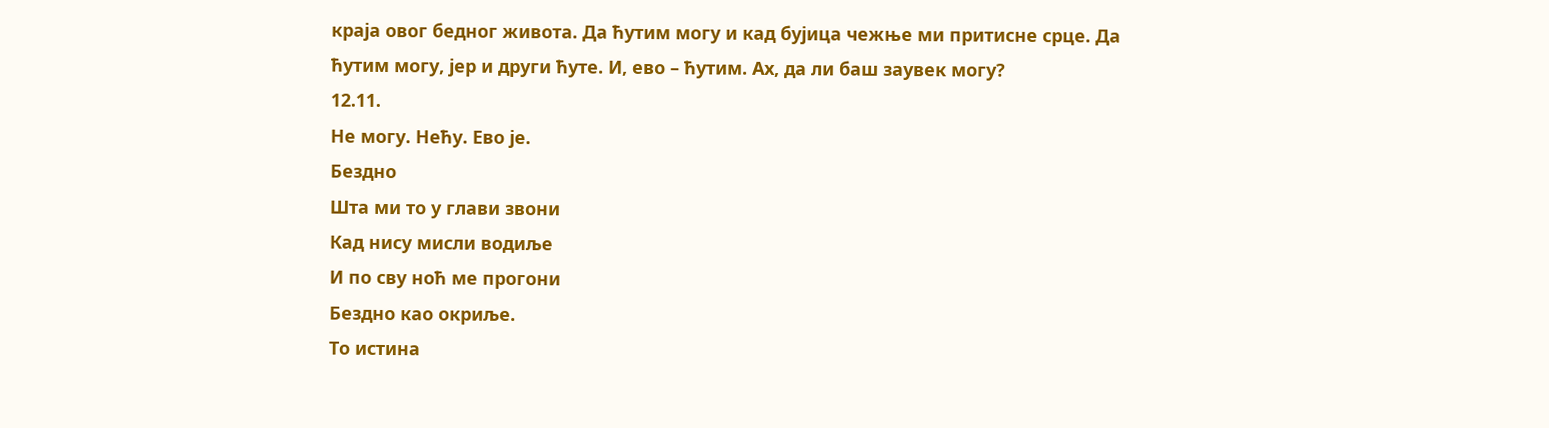краја овог бедног живота. Да ћутим могу и кад бујица чежње ми притисне срце. Да ћутим могу, јер и други ћуте. И, ево – ћутим. Ах, да ли баш заувек могу?
12.11.
Не могу. Нећу. Ево је.
Бездно
Шта ми то у глави звони
Кад нису мисли водиље
И по сву ноћ ме прогони
Бездно као окриље.
То истина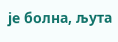је болна, љута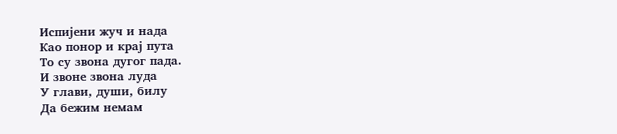Испијени жуч и нада
Као понор и крај пута
То су звона дугог пада.
И звоне звона луда
У глави, души, билу
Да бежим немам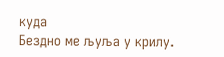куда
Бездно ме љуља у крилу.